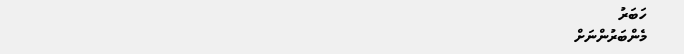ހަބަރު
މެންބަރުންނަށް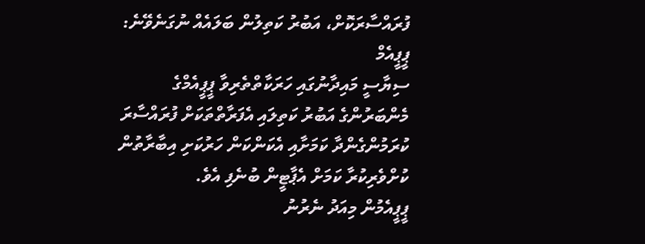ފުރައްސާރަކޮށް، އަބުރު ކަތިލުން ބަލައެއް ނުގަނެވޭނެ: ޕީޕީއެމް
ސިޔާސީ މައިދާނުގައި ހަރަކާތްތެރިވާ ޕީޕީއެމްގެ މެންބަރުންގެ އަބުރު ކަތިލައި އެފަރާތްތަކަށް ފުރައްސާރަ ކުރަމުންގެންދާ ކަމަށާއި އެކަންކަން ހަރުކަށި އިބާރާތުން ކުށްވެރިކުރާ ކަމަށް އެޕާޓީން ބުނެފި އެވެ.
ޕީޕީއެމުން މިއަދު ނެރުނު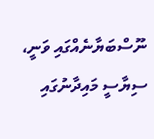ނޫސްބަޔާނެއްގައި ވަނީ، ސިޔާސީ މައިދާނުގައި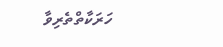ހަރަކާތްތެރިވާ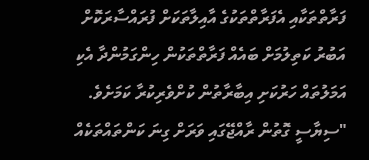ފަރާތްތަކާއި އެފަރާތްތަކުގެ އާއިލާތަކަށް ފުރައްސާރަކޮށް އަބުރު ކަތިލުމަށް ބައެއް ފަރާތްތަކުން ހިންގަމުންދާ އެކި އަމަލުތައް ހަރުކަށި އިބާރާތުން ކުށްވެރިކުރާ ކަމަށެވެ.
"ސިޔާސީ ގޮތުން ރާއްޖޭގައި ވަރަށް ގިނަ ކަންތައްތަކެއް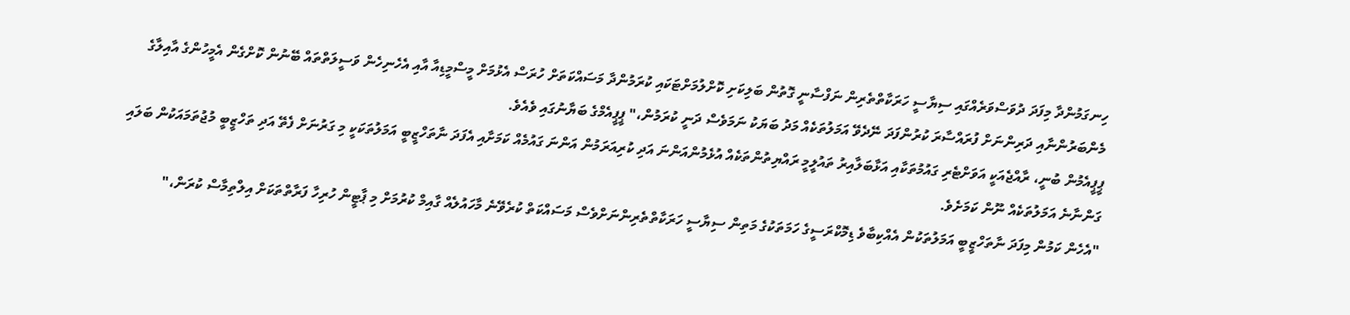ހިނގަމުންދާ މިފަދަ ދުވަސްވަރެއްގައި ސިޔާސީ ހަރަކާތްތެރިން ނަފްސާނީ ގޮތުން ބަލިކަށި ކޮށްލުމަށްޓަކައި ކުރަމުންދާ މަސައްކަތަށް ހުރަސް އެޅުމަށް މީސްމީޑިއާ އާއި އެހެނިހެން ވަސީލަތްތައް ބޭނުން ކޮށްގެން އެމީހުންގެ އާއިލާގެ މެންބަރުންނާއި ދަރިންނަށް ފުރައްސާރަ ކުރުންފަދަ ނޭދެވޭ އަމަލުތަކެއް މަދު ބަޔަކު ނަމަވެސް ދަނީ ކުރަމުން،" ޕީޕީއެމްގެ ބަޔާނުގައި ވެއެވެ.
ޕީޕީއެމުން ބުނީ، ރާއްޖެއަކީ އަވަށްޓެރި ގައުމުތަކާއި އަޅާބަލާއިރު ތައުލީމީ ރައްޔިތުންތަކެއް އުޅެމުންއަންނަ އަދި ކުރިއަރަމުން އަންނަ ގައުމެއް ކަމަށާއި އެފަދަ ނާތަހްޒީބީ އަމަލުތަކަކީ މި ގަރުނަށް ފެތޭ އަދި ތަހްޒީބީ މުޖުތަމައަކުން ބަލައި ގަންނާނެ އަމަލުތަކެއް ނޫން ކަމަށެވެ.
"އެހެން ކަމުން މިފަދަ ނާތަހްޒީބީ އަމަލުތަކުން އެއްކިބާވެ ޑިމޮކްރަސީގެ ހަމަތަކުގެ މަތިން ސިޔާސީ ހަރަކާތްތެރިންނަށްވެސް މަސައްކަތް ކުރެވޭނެ މާހައުލެއް ގާއިމް ކުރުމަށް މި ޕާޓީން ހުރިހާ ފަރާތްތަކަށް އިލްތިމާސް ކުރަން،"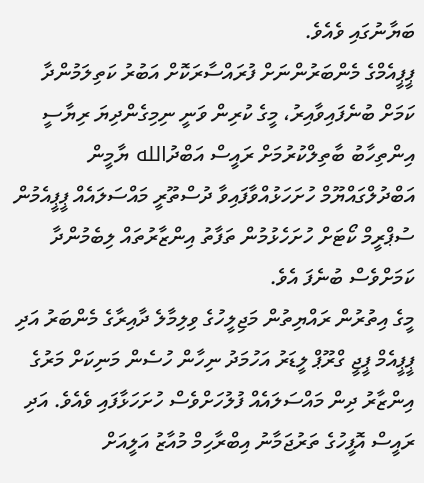ބަޔާނުގައި ވެއެވެ.
ޕީޕީއެމްގެ މެންބަރުންނަށް ފުރައްސާރަކޮށް އަބުރު ކަތިލަމުންދާ ކަމަށް ބުނެފައިވާއިރު، މީގެ ކުރިން ވަނީ ނިމިގެންދިޔަ ރިޔާސީ އިންތިހާބު ބާތިލްކުރުމަށް ރައީސް އަބްދުالله ޔާމީން އަބްދުލްގައްޔޫމް ހުށަހަޅުއްވާފައިވާ ދުސްތޫރީ މައްސަލައެއް ޕީޕީއެމުން ސުޕްރީމް ކޯޓަށް ހުށަހެޅުމުން ތަފާތު އިންޒާރުތައް ލިބެމުންދާ ކަމަށްވެސް ބުނެފަ އެވެ.
މީގެ އިތުރުން ރައްޔިތުން މަޖިލީހުގެ ވިލިމާލެ ދާއިރާގެ މެންބަރު އަދި ޕީޕީއެމް ޕީޖީ ގްރޫޕް ލީޑަރު އަހުމަދު ނިހާން ހުސެން މަނިކަށް މަރުގެ އިންޒާރު ދިން މައްސަލައެއް ފުލުހަށްވެސް ހުށަހަޅާފައި ވެއެވެ. އަދި ރައީސް އޮފީހުގެ ތަރުޖަމާނު އިބްރާހިމް މުއާޒު އަލީއަށް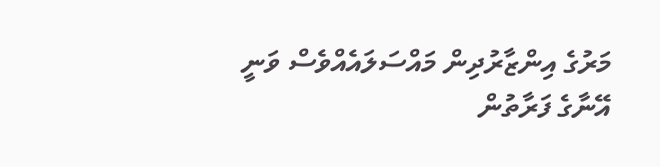މަރުގެ އިންޒާރުދިން މައްސަލައެއްވެސް ވަނީ އޭނާގެ ފަރާތުން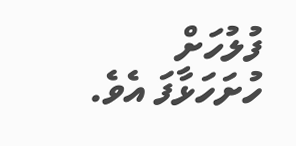ފުލުހަށް ހުށަހަޅާފަ އެވެ.